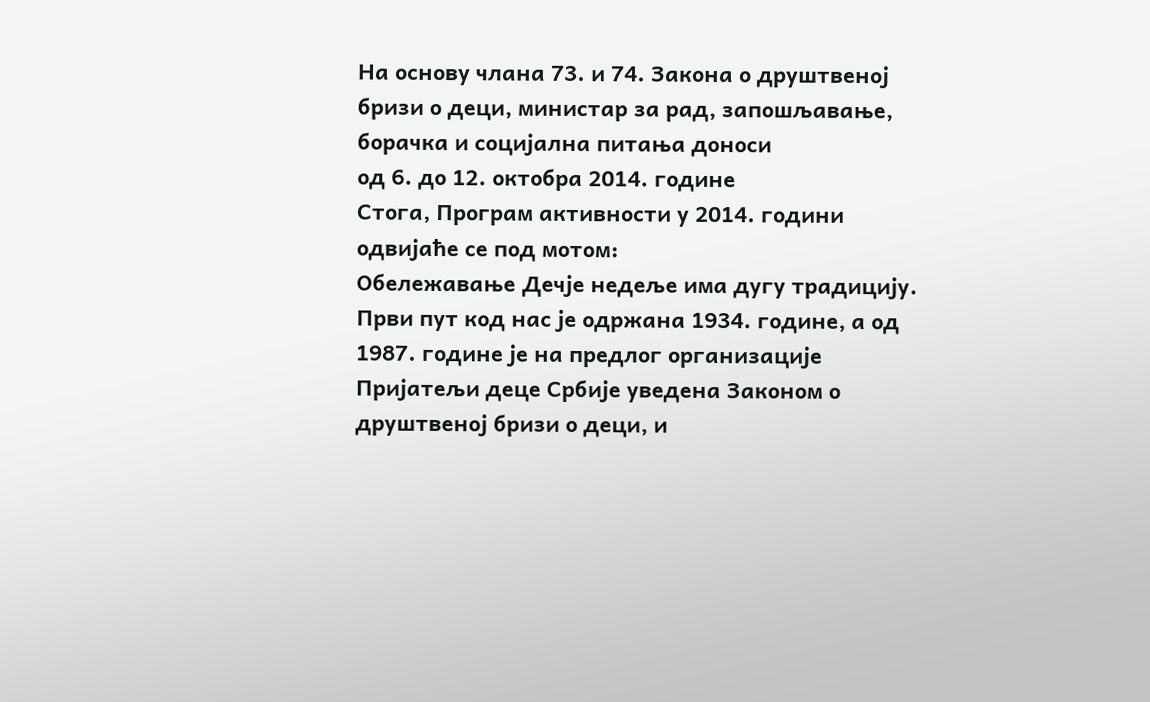На основу члана 73. и 74. Закона о друштвеној бризи о деци, министар за рад, запошљавање, борачка и социјална питања доноси
од 6. до 12. октобра 2014. године
Стога, Програм активности у 2014. години одвијаће се под мотом:
Обележавање Дечје недеље има дугу традицију. Први пут код нас је одржана 1934. године, а од 1987. године је на предлог организације Пријатељи деце Србије уведена Законом о друштвеној бризи о деци, и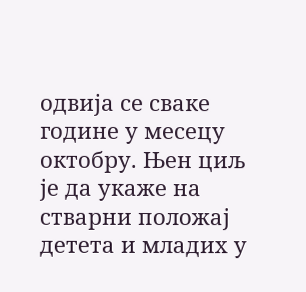одвија се сваке године у месецу октобру. Њен циљ је да укаже на стварни положај детета и младих у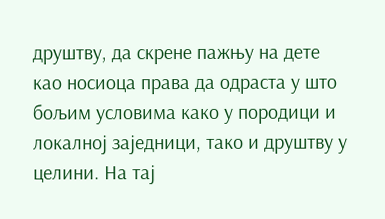друштву, да скрене пажњу на дете као носиоца права да одраста у што бољим условима како у породици и локалној заједници, тако и друштву у целини. На тај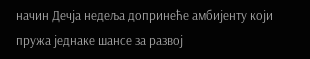начин Дечја недеља допринеће амбијенту који пружа једнаке шансе за развој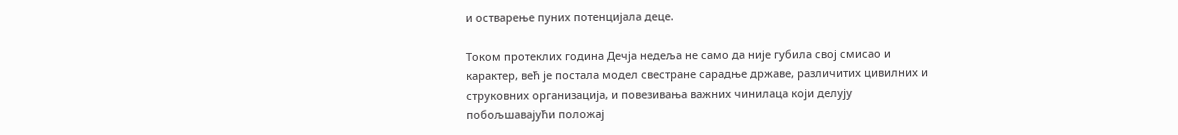и остварење пуних потенцијала деце.

Током протеклих година Дечја недеља не само да није губила свој смисао и карактер, већ је постала модел свестране сарадње државе, различитих цивилних и струковних организација, и повезивања важних чинилаца који делују побољшавајући положај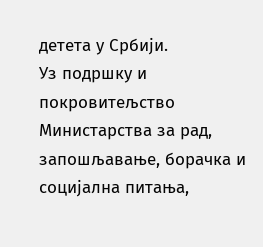детета у Србији.
Уз подршку и покровитељство Министарства за рад, запошљавање, борачка и социјална питања,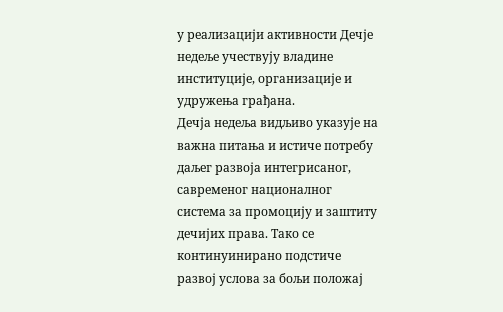у реализацији активности Дечје недеље учествују владине институције, организације и удружења грађана.
Дечја недеља видљиво указује на важна питања и истиче потребу даљег развоја интегрисаног, савременог националног система за промоцију и заштиту дечијих права. Тако се континуинирано подстиче развој услова за бољи положај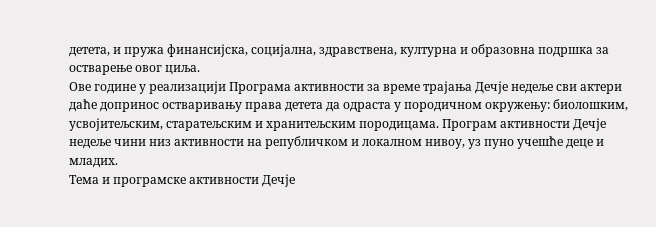детета, и пружа финансијска, социјална, здравствена, културна и образовна подршка за остварење овог циља.
Ове године у реализацији Програма активности за време трајања Дечје недеље сви актери даће допринос остваривању права детета да одраста у породичном окружењу: биолошким, усвојитељским, старатељским и хранитељским породицама. Програм активности Дечје недеље чини низ активности на републичком и локалном нивоу, уз пуно учешће деце и младих.
Тема и програмске активности Дечје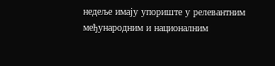недеље имају упориште у релевантним међународним и националним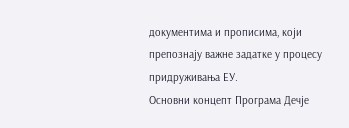документима и прописима, који препознају важне задатке у процесу придруживања ЕУ.
Основни концепт Програма Дечје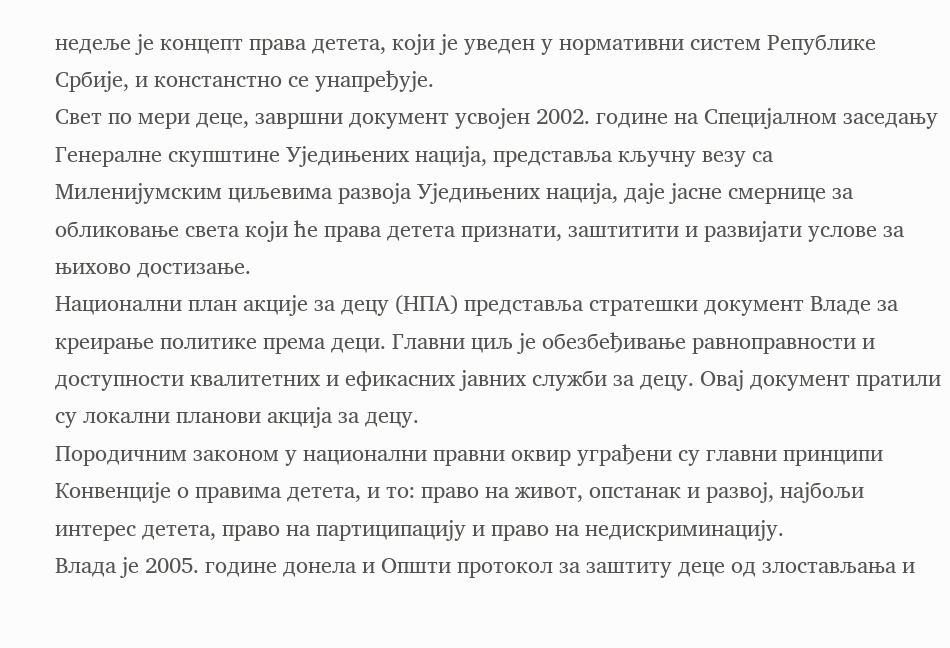недеље је концепт права детета, који је уведен у нормативни систем Републике Србије, и констанстно се унапређује.
Свет по мери деце, завршни документ усвојен 2002. године на Специјалном заседању Генералне скупштине Уједињених нација, представља кључну везу са Миленијумским циљевима развоја Уједињених нација, даје јасне смернице за обликовање света који ће права детета признати, заштитити и развијати услове за њихово достизање.
Национални план акције за децу (НПА) представља стратешки документ Владе за креирање политике према деци. Главни циљ је обезбеђивање равноправности и доступности квалитетних и ефикасних јавних служби за децу. Овај документ пратили су локални планови акција за децу.
Породичним законом у национални правни оквир уграђени су главни принципи Конвенције о правима детета, и то: право на живот, опстанак и развој, најбољи интерес детета, право на партиципацију и право на недискриминацију.
Влада је 2005. године донела и Општи протокол за заштиту деце од злостављања и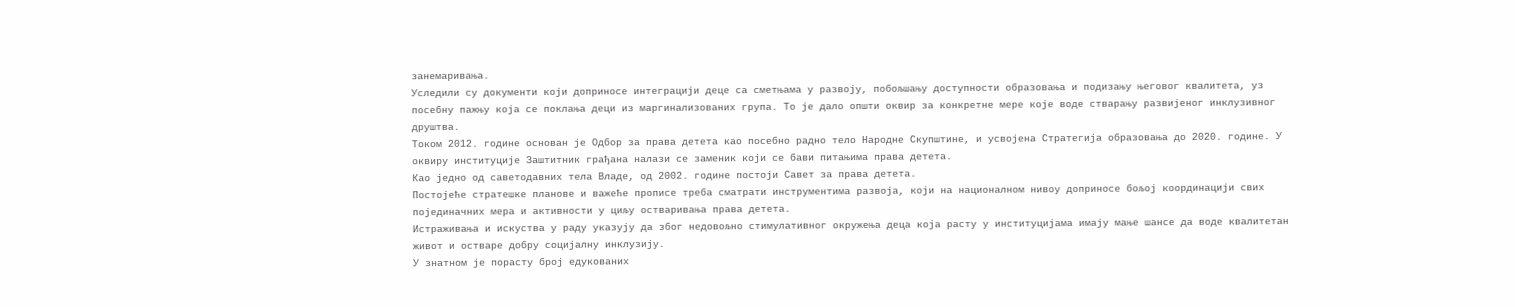занемаривања.
Уследили су документи који доприносе интеграцији деце са сметњама у развоју, побољшању доступности образовања и подизању његовог квалитета, уз посебну пажњу која се поклања деци из маргинализованих група. То је дало општи оквир за конкретне мере које воде стварању развијеног инклузивног друштва.
Током 2012. године основан је Одбор за права детета као посебно радно тело Народне Скупштине, и усвојена Стратегија образовања до 2020. године. У оквиру институције Заштитник грађана налази се заменик који се бави питањима права детета.
Као једно од саветодавних тела Владе, од 2002. године постоји Савет за права детета.
Постојеће стратешке планове и важеће прописе треба сматрати инструментима развоја, који на националном нивоу доприносе бољој координацији свих појединачних мера и активности у циљу остваривања права детета.
Истраживања и искуства у раду указују да због недовољно стимулативног окружења деца која расту у институцијама имају мање шансе да воде квалитетан живот и остваре добру социјалну инклузију.
У знатном је порасту број едукованих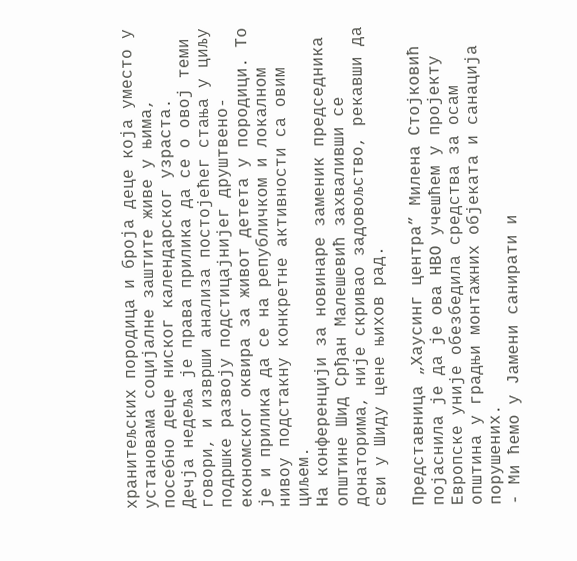хранитељских породица и броја деце која уместо у установама социјалне заштите живе у њима, посебно деце ниског календарског узраста.
Дечја недеља је права прилика да се о овој теми говори, и изврши анализа постојећег стања у циљу подршке развоју подстицајнијег друштвено-економског оквира за живот детета у породици. То је и прилика да се на републичком и локалном нивоу подстакну конкретне активности са овим циљем.
На конференцији за новинаре заменик председника општине Шид Срђан Малешевић захваливши се донаторима, није скривао задовољство, рекавши да сви у Шиду цене њихов рад.

Представница „Хаусинг центра” Милена Стојковић појаснила је да је ова НВО учешћем у пројекту Европске уније обезбедила средства за осам општина у градњи монтажних објеката и санација порушених.
- Ми ћемо у Јамени санирати и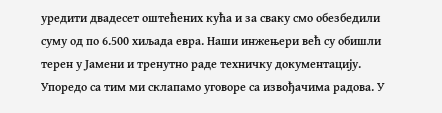уредити двадесет оштећених кућа и за сваку смо обезбедили суму од по 6.500 хиљада евра. Наши инжењери већ су обишли терен у Јамени и тренутно раде техничку документацију. Упоредо са тим ми склапамо уговоре са извођачима радова. У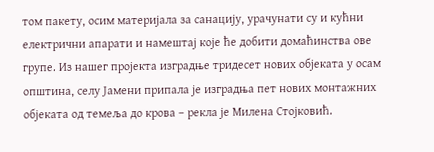том пакету, осим материјала за санацију, урачунати су и кућни електрични апарати и намештај које ће добити домаћинства ове групе. Из нашег пројекта изградње тридесет нових објеката у осам општина, селу Јамени припала је изградња пет нових монтажних објеката од темеља до крова – рекла је Милена Стојковић.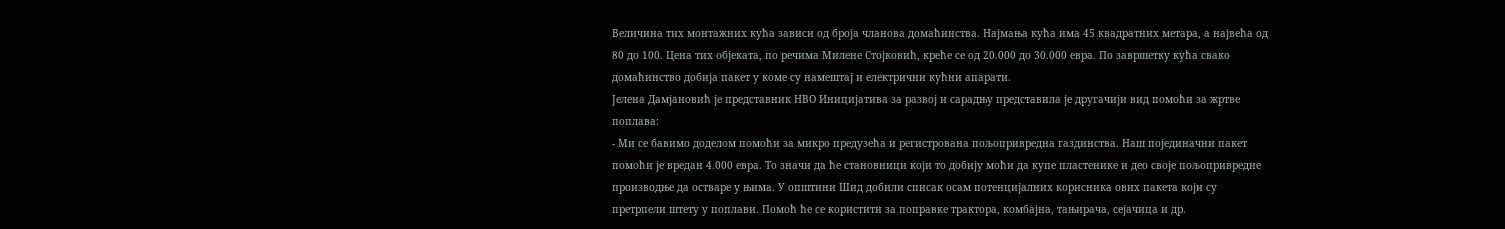Величина тих монтажних кућа зависи од броја чланова домаћинства. Најмања кућа има 45 квадратних метара, а највећа од 80 до 100. Цена тих објеката, по речима Милене Стојковић, креће се од 20.000 до 30.000 евра. По завршетку кућа свако домаћинство добија пакет у коме су намештај и електрични кућни апарати.
Јелена Дамјановић је представник НВО Иницијатива за развој и сарадњу представила је другачији вид помоћи за жртве поплава:
- Ми се бавимо доделом помоћи за микро предузећа и регистрована пољопривредна газдинства. Наш појединачни пакет помоћи је вредан 4.000 евра. То значи да ће становници који то добију моћи да купе пластенике и део своје пољопривредне производње да остваре у њима. У општини Шид добили списак осам потенцијалних корисника ових пакета који су претрпели штету у поплави. Помоћ ће се користити за поправке трактора, комбајна, тањирача, сејачица и др.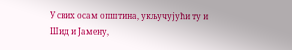У свих осам општина, укључујући ту и Шид и Јамену,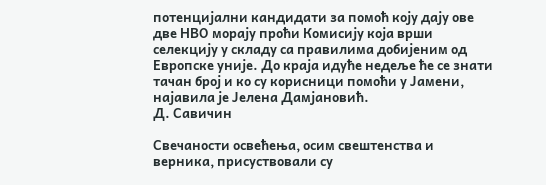потенцијални кандидати за помоћ коју дају ове две НВО морају проћи Комисију која врши селекцију у складу са правилима добијеним од Европске уније. До краја идуће недеље ће се знати тачан број и ко су корисници помоћи у Јамени, најавила је Јелена Дамјановић.
Д. Савичин

Свечаности освећења, осим свештенства и верника, присуствовали су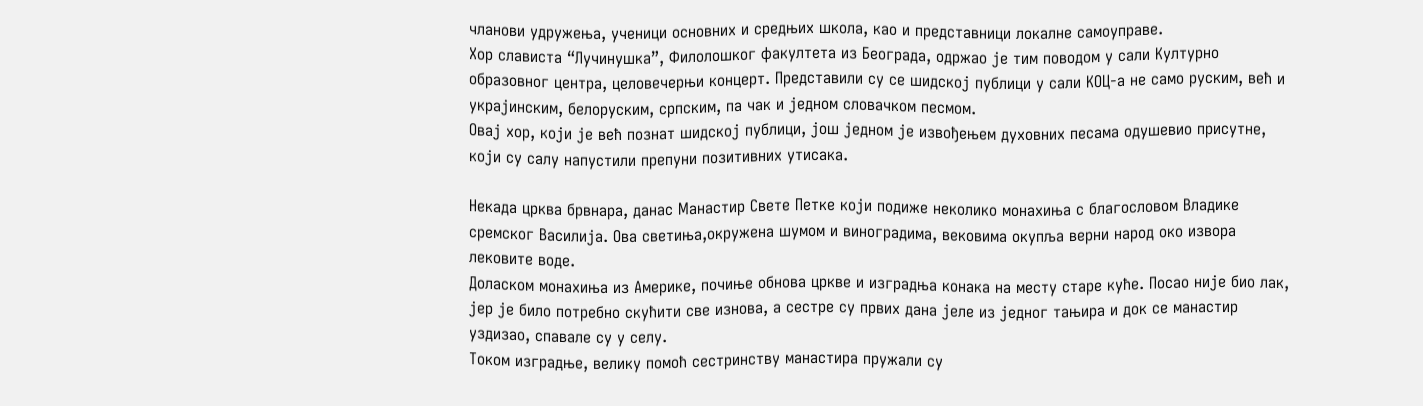чланови удружења, ученици основних и средњих школа, као и представници локалне самоуправе.
Хор слависта “Лучинушка”, Филолошког факултета из Београда, одржао је тим поводом у сали Културно образовног центра, целовечерњи концерт. Представили су се шидској публици у сали КОЦ-а не само руским, већ и украјинским, белоруским, српским, па чак и једном словачком песмом.
Овај хор, који је већ познат шидској публици, још једном је извођењем духовних песама одушевио присутне, који су салу напустили препуни позитивних утисака.

Некада црква брвнара, данас Манастир Свете Петке који подиже неколико монахиња с благословом Владике сремског Василија. Ова светиња,окружена шумом и виноградима, вековима окупља верни народ око извора лековите воде.
Доласком монахиња из Америке, почиње обнова цркве и изградња конака на месту старе куће. Посао није био лак, јер је било потребно скућити све изнова, а сестре су првих дана јеле из једног тањира и док се манастир уздизао, спавале су у селу.
Током изградње, велику помоћ сестринству манастира пружали су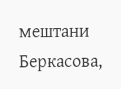мештани Беркасова,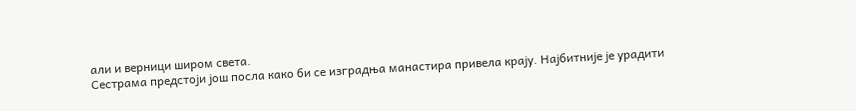али и верници широм света.
Сестрама предстоји још посла како би се изградња манастира привела крају. Најбитније је урадити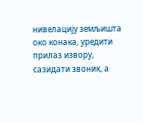нивелацију земљишта око конака, уредити прилаз извору, сазидати звоник, а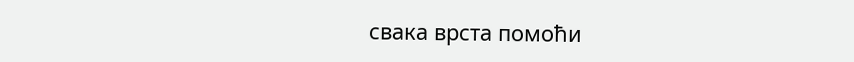свака врста помоћи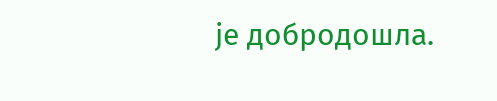је добродошла.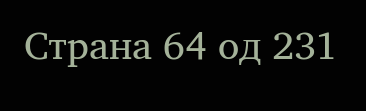Страна 64 од 231